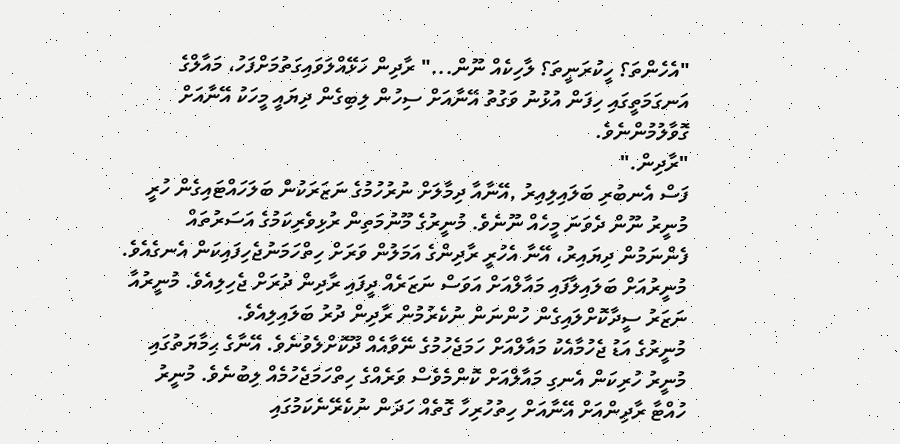"އެހެންތަ؟ ހީކުރަނީތަ؟ ލާހިކެއް ނޫން..." ރާދިން ހަޅޭއްލަވައިގަތުމަށްފަހު، މައާލްގެ އަނގަމަތީގައި ހިފަން އުޅުނު ވަގުތު އޭނާއަށް ސިހުން ލިބިގެން ދިޔައީ މީހަކު އޭނާއަށް ގޮވާލުމުންނެވެ.
"ރާދިން."
ފަސް އެނބުރި ބަލައިލިއިރު ,އޭނާއާ ދިމާލަށް ނުރުހުމުގެ ނަޒަރަކުން ބަލަހައްޓައިގެން ހުރީ މުނީރު ނޫން ދެވަނަ މީހެއް ނޫނެވެ. މުނީރުގެ މޫނުމަތިން ރުޅިވެރިކަމުގެ އަސަރުތައް ފެންނަމުން ދިޔައިރު، އޭނާ އެހުރީ ރާދިންގެ އަމަލުން ވަރަށް ހިތްހަމަނުޖެހިފައިކަން އެނގެއެވެ. މުނީރުއަށް ބަލައިލާފައި މައާލްއަށް އަވަސް ނަޒަރެއް ދީފައި ރާދިން ދުރަށް ޖެހިލިއެވެ. މުނީރުއާ ނަޒަރު ސީދާކޮށްލައިގެން ހުންނަން ނުކެރުމުން ރާދިން ދުރު ބަލައިލިއެވެ.
މުނީރުގެ އަޑު ޖެހުމާއެކު މައާލްއަށް ހަމަޖެހުމުގެ ނޭވާއެއް ދޫކޮށްލެވުނެވެ. އޭނާގެ ޙިމާޔަތުގައި މުނީރު ހުރިކަން އެނގި މައާލްއަށް ކޮންމެވެސް ވަރެއްގެ ހިތްހަމަޖެހުމެއް ލިބުނެވެ. މުނީރު ހުއްޓާ ރާދިންއަށް އޭނާއަށް ހިތުހުރިހާ ގޮތެއް ހަދަން ނުކެރޭނެކަމުގައި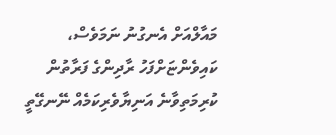މައާލްއަށް އެނގުނު ނަމަވެސް، ކައިވެންޏަށްފަހު ރާދިންގެ ފަރާތުން ކުރިމަތިވާނެ އަނިޔާވެރިކަމެއް ނޭނގޭތީ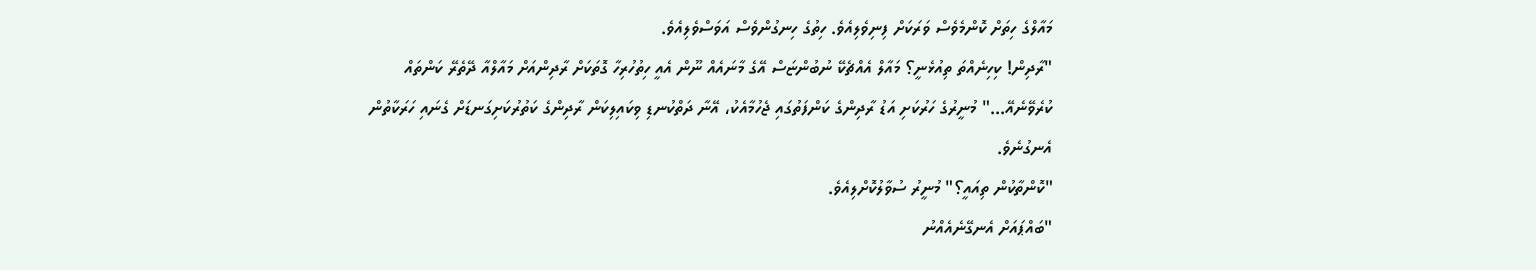މައާލްގެ ހިތަށް ކޮންމެވެސް ވަރަކަށް ފިނިވެލިއެވެ. ހިތުގެ ހިނގުންވެސް އަވަސްވެލިއެވެ.
"ރާދިން! ކިހިނެއްތަ ތިއުޅެނީ؟ މައާލް އެއްޗެކޭ ނުބުންޏަސް އޭގެ މާނައެއް ނޫން އެއީ ހިތުހުރިހާ ގޮތަކަށް ރާދިންއަށް މައާލްއާ ދޭތެރޭ ކަންތައް ކުރެވޭނެއޭ..." މުނީރުގެ ހަރުކަށި އަޑު ރާދިންގެ ކަންފަތުގައި ޖެހުމާއެކު، އޭނާ ދަތްކުނޑި ވިކައިލިކަން ރާދިންގެ ކަތުރުކަށިގަނޑަށް ގެނައި ހަރަކާތުން އެނގުނެވެ.
"ކޮންތާކުން ތިއައީ؟" މުނީރު ސުވާލުކޮށްލިއެވެ.
"ބައްޕައަށް އެނގޭނެއެއްނު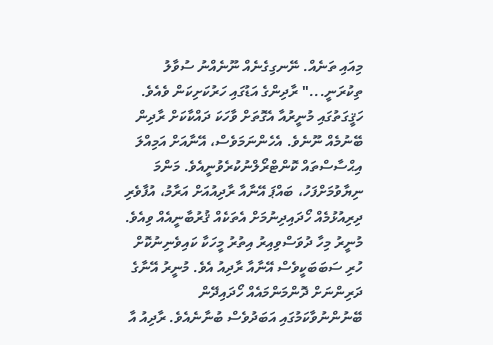މިއައި ތަނެއް. ނޭނގިގެނެއް ނޫނެއްނު ސުވާލު ތިކުރަނީ..." ރާދިންގެ އަޑުގައި ހަރުކަށިކަން ވެއެވެ. ހަޤީގަތުގައި މުނީރުއާ އެގޮތަށް ވާހަކަ ދައްކާކަށް ރާދިން ބޭނުމެއް ނޫނެވެ. އެހެންނަމަވެސް، އޭނާއަށް އަމިއްލަ އިޙްސާސްތައް ކޮންޓްރޯލްނުކުރެވުނީއެވެ. މަންމަ ނިޔާވުމަށްފަހު، ބައްޕަ އޭނާއާ ރާދިއުއަށް އަރާމު، އުފާވެރި ދިރިއުޅުމެއް ހޯދައިދިނުމަށް އެތަކެއް ޤުރުބާނީއެއް ވިއެވެ. މުނީރު މިހާ ދުވަސްވިއިރު އިތުރު މީހަކާ ކައިވެނިނުކޮށް ހުރި ސަބަބަކީވެސް އޭނާއާ ރާދިއު އެވެ. މުނީރު އޭނާގެ ދަރިންނަށް ދޮންމަންމައެއް ހޯދައިދޭން ބޭނުންނުވާކަމުގައި އަބަދުވެސް ބުނާނެއެވެ. ރާދިއު އާ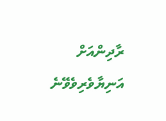ރާދިންއަށް އަނިޔާވެރިވެވޭނެ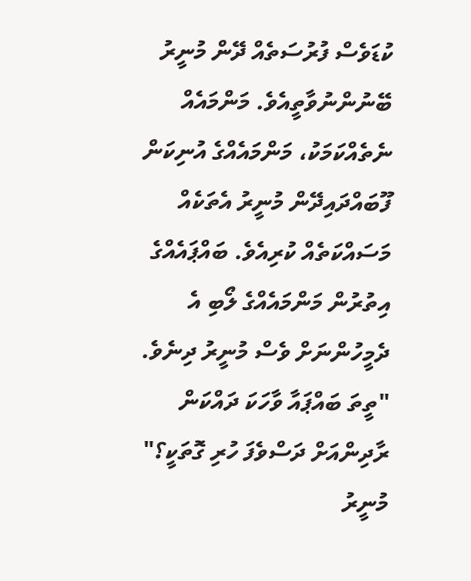ކުޑަވެސް ފުރުސަތެއް ދޭން މުނީރު ބޭނުންނުވާތީއެވެ. މަންމައެއް ނެތެއްކަމަކު، މަންމައެއްގެ އުނިކަން ފޫބައްދައިދޭން މުނީރު އެތަކެއް މަސައްކަތެއް ކުރިއެވެ. ބައްޕައެއްގެ އިތުރުން މަންމައެއްގެ ލޯބި އެ ދެމީހުންނަށް ވެސް މުނީރު ދިނެވެ.
"ތީތަ ބައްޕައާ ވާހަކަ ދައްކަން ރާދިންއަށް ދަސްވެފަ ހުރި ގޮތަކީ؟" މުނީރު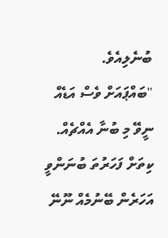ބުނެލިއެވެ.
"ބައްޕައަށް ވެސް އަޑެއް ނީވޭ މި ބުނާ އެއްޗެއް. ކިތަށް ފަހަރުތަ ބުނަންވީ އަހަރެން ބޭނުމެއް ނޫނޭ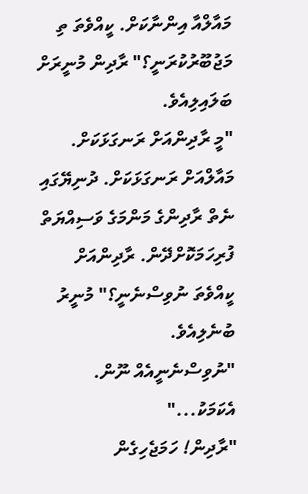މައާލްއާ އިންނާކަށް. ކީއްވެތަ ތި މަޖުބޫރުކުރަނީ؟" ރާދިން މުނީރަށް ބަލައިލިއެވެ.
"މީ ރާދިންއަށް ރަނގަޅަކަށް. މައާލްއަށް ރަނގަޅަކަށް. ދުނިޔޭގައި ނެތް ރާދިންގެ މަންމަގެ ވަސިއްޔަތް ފުރިހަމަކޮށްދޭން. ރާދިންއަށް ކީއްވެތަ ނުވިސްނެނީ؟" މުނީރު ބުނެލިއެވެ.
"ނުވިސްނެނީއެއް ނޫން. އެކަމަކު..."
"ރާދިން! ހަމަޖެހިގެން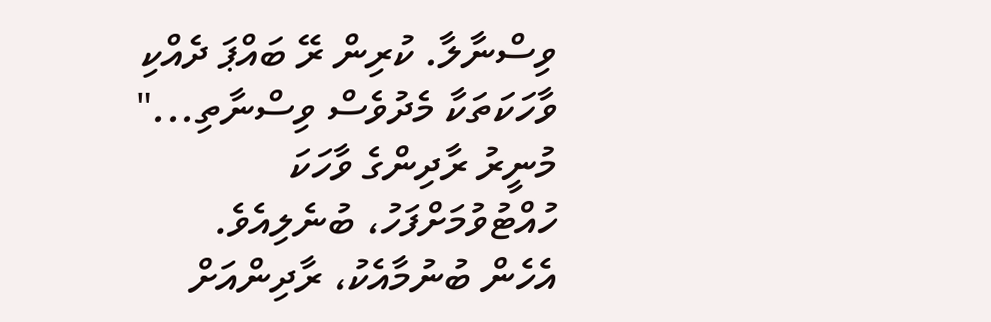ވިސްނާލާ. ކުރިން ރޭ ބައްޕަ ދެއްކި ވާހަކަތަކާ މެދުވެސް ވިސްނާތި..." މުނީރު ރާދިންގެ ވާހަކަ ހުއްޓުވުމަށްފަހު، ބުނެލިއެވެ. އެހެން ބުނުމާއެކު، ރާދިންއަށް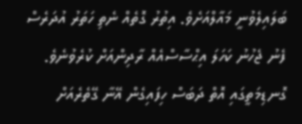ބަލައިލެވުނީ މައާލްއަށެވެ. އިތުރު ގޮތެއް ނެތި ހަތަރު އުދަރެސް ފެނު ޖެހުނު ކަހަލަ އިޙްސާސްއެއް ރާދިންއަށް ކުރެވުނެވެ. ގޮނޑިމަތީގައި އޮތް ދަބަސް ހިފައިގެން އޭނާ ގޭތެރެއަށް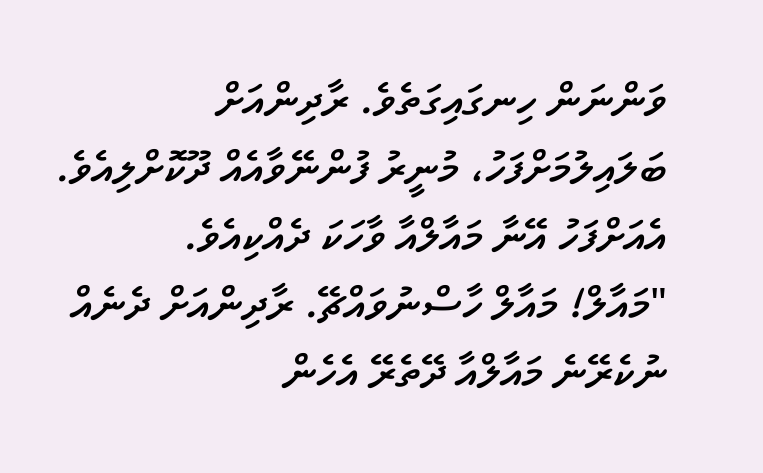ވަންނަން ހިނގައިގަތެވެ. ރާދިންއަށް ބަލައިލުމަށްފަހު، މުނީރު ފުންނޭވާއެއް ދޫކޮށްލިއެވެ. އެއަށްފަހު އޭނާ މައާލްއާ ވާހަކަ ދެއްކިއެވެ.
"މައާލް! މައާލް ހާސްނުވައްޗޭ. ރާދިންއަށް ދެނެއް ނުކެރޭނެ މައާލްއާ ދޭތެރޭ އެހެން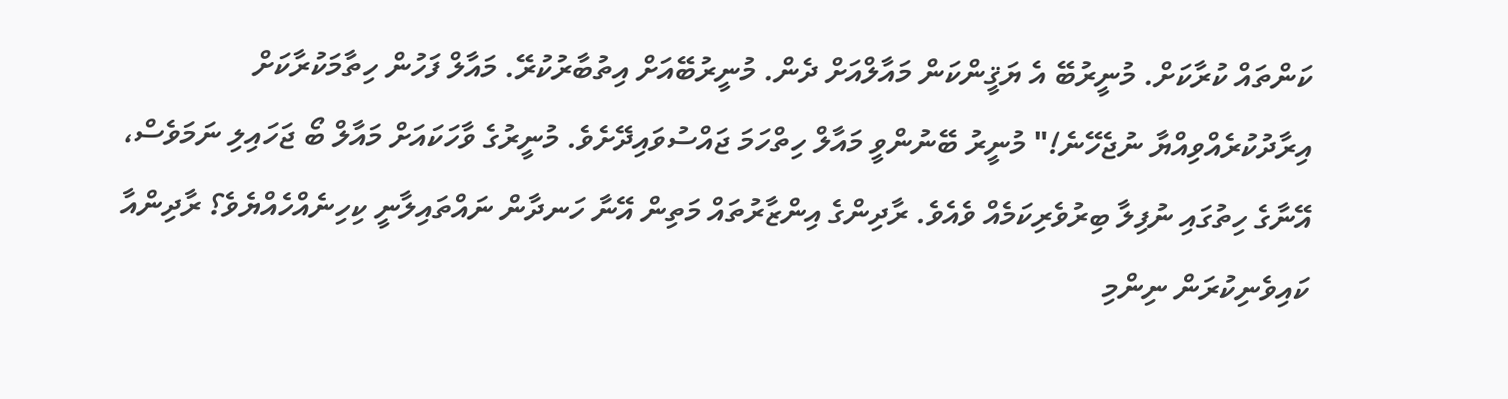ކަންތައް ކުރާކަށް. މުނީރުބޭ އެ ޔަޤީންކަން މައާލްއަށް ދެން. މުނީރުބޭއަށް އިތުބާރުކުރޭ. މައާލް ފަހުން ހިތާމަކުރާކަށް އިރާދުކުރެއްވިއްޔާ ނުޖެހޭނެ!" މުނީރު ބޭނުންވީ މައާލް ހިތްހަމަ ޖައްސުވައިދޭށެވެ. މުނީރުގެ ވާހަކައަށް މައާލް ބޯ ޖަހައިލި ނަމަވެސް، އޭނާގެ ހިތުގައި ނުފިލާ ބިރުވެރިކަމެއް ވެއެވެ. ރާދިންގެ އިންޒާރުތައް މަތިން އޭނާ ހަނދާން ނައްތައިލާނީ ކިހިނެއްހެއްޔެވެ؟ ރާދިންއާ ކައިވެނިކުރަން ނިންމި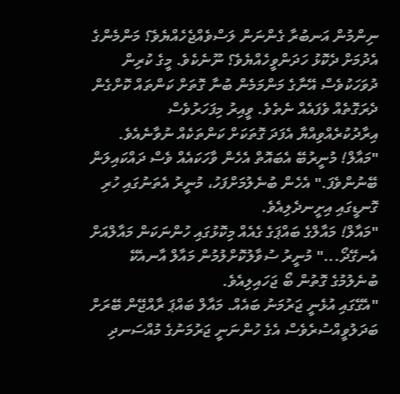ނިންމުން އަނބުރާ ގެންނަން ލަސްވެއްޖެހެއްޔެވެ؟ މަންމެންގެ އެދުމަށް ދެކޮޅު ހަދަންވީހެއްޔެވެ؟ ނޫނެކެވެ. މީގެ ކުރިން ދުވަހަކުވެސް އޭނާގެ މަންމަމެން ބުނާ ގޮތަށް ކަންތައް ކޮށްގެން ދެރަގޮތެއް ވެފައެއް ނެތެވެ. ވީއިރު މިފަހަރުވެސް އިރާދުކުރެއްވިއްޔާ އެފަދަ ގޮތަކަށް ކަންތަކެއް ނުވާނެއެވެ.
"މައާލް! މުނީރުބޭ އެބައޮތް އެހެން ވާހަކައެއް ވެސް ދައްކައިލަން ބޭނުންވެފަ." އެހެން ބުނެލުމަށްފަހު، މުނީރު އެތަނުގައި ހުރި ގޮނޑީގައި އިށީނދެލިއެވެ.
"މައާލް! މައާލްގެ ބައްޕަގެ ގެއެއް މިކޮޅުގައި ހުންނަކަން މައާލްއަށް އެނގޭދޯ..." މުނީރު ސުވާލުކޮށްލުމުން މައާލް އާނއެކޭ ބުނެލުމުގެ ގޮތުން ބޯ ޖަހައިލިއެވެ.
"އެގޭގައި އުޅެނީ ޖަރުމަނު ބައެއް. މައާލް ބައްޕަ ރާއްޖޭން ބޭރަށް ބަދަލުވީއްސުރެވެސް އެގެ ހުންނަނީ ޖަރުމަނުގެ މުއްސަނދި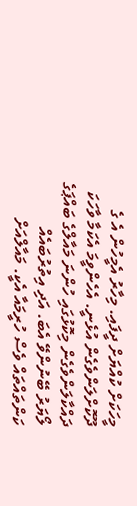މީހަކަށް ކުއްޔަށް ދީފައި. މިހާރު އެމީހުން އެ ގެ ދޫކޮށްލަންވެގެން އުޅެނީ. އެހެންވީމަ އެކަމާ ވާހަކަ ދައްކާލަންވެގެން މިކޮޅުގައި ހުންނަ މައާލްގެ ބައްޕަގެ ލޯޔަރު ބޭނުންވޭ އެބަ. އަދި އިތުރުބައެއް ކަންތައްތައް ވެސް ހުރީމައާ އެކީ. މައާލްއަށް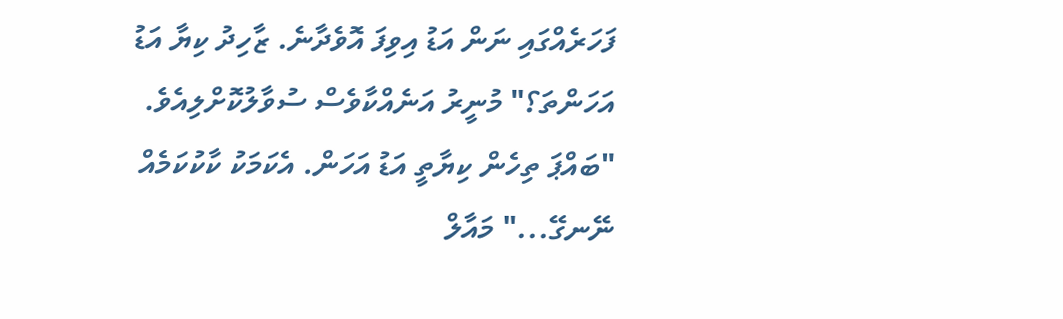ފަހަރެއްގައި ނަން އަޑު އިވިފަ އޮވެދާނެ. ޒާހިދު ކިޔާ އަޑު އަހަންތަ؟" މުނީރު އަނެއްކާވެސް ސުވާލުކޮށްލިއެވެ.
"ބައްޕަ ތިހެން ކިޔާތީ އަޑު އަހަން. އެކަމަކު ކާކުކަމެއް ނޭނގޭ..." މައާލް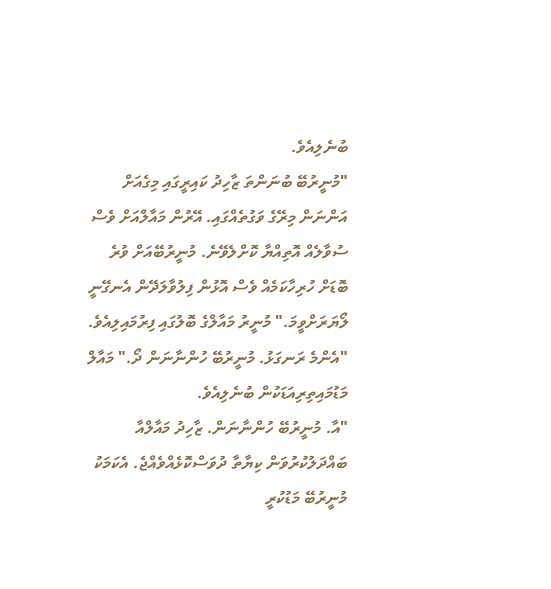ބުނެލިއެވެ.
"މުނީރުބޭ ބުނަންތަ ޒާހިދު ކައިރީގައި މިގެއަށް އަންނަން މިރޭގެ ވަގުތެއްގައި. އޭރުން މައާލްއަށް ވެސް ސުވާލެއް އޮތިއްޔާ ކޮށްލެވޭނެ. މުނީރުބޭއަށް ވުރެ ބޮޑަށް ހުރިހާކަމެއް ވެސް އޮޅުން ފިލުވާލަދޭން އެނގޭނީ ލޯޔަރަށްވީމަ." މުނީރު މައާލްގެ ބޮލުގައި ފިރުމައިލިއެވެ.
"އެންމެ ރަނގަޅު. މުނީރުބޭ ހުންނާނަން ދޯ." މައާލް މަޑުމައިތިރިއަޑަކުން ބުނެލިއެވެ.
"އާ. މުނީރުބޭ ހުންނާނަން. ޒާހިދު މައާލްއާ ބައްދަލުކުރުވަން ކިޔާތާ ދުވަސްކޮޅެއްވެއްޖެ. އެކަމަކު މުނީރުބޭ މަޑުކުރީ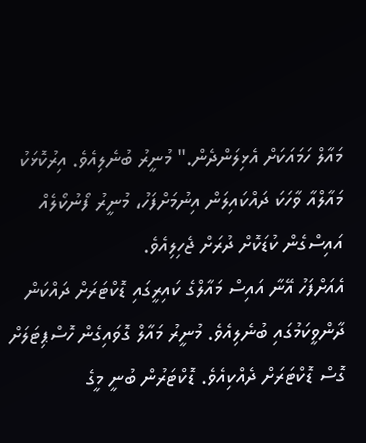މައާލް ހަމައަކަށް އެޅިލަންދެން." މުނީރު ބުނެލިއެވެ. އިރުކޮޅަކު މައާލްއާ ވާހަކަ ދައްކައިލަން އިނުމަށްފަހު، މުނީރު ފޯނުކޯލެއް އައިސްގެން ކުޑަކޮށް ދުރަށް ޖެހިލިއެވެ.
އެއަށްފަހު އޭނާ އައިސް މައާލްގެ ކައިރީގައި ޑޮކްޓަރަށް ދައްކަން ދާންވީކަމުގައި ބުނެލިއެވެ. މުނީރު މައާލް ގޮވައިގެން ހޮސްޕިޓަލަށް ގޮސް ޑޮކްޓަރަށް ދެއްކިއެވެ. ޑޮކްޓަރުން ބުނީ މީގެ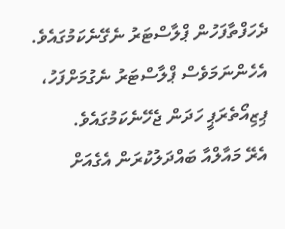ދެހަފްތާފަހުން ޕްލާސްޓަރު ނެގޭނެކަމުގައެވެ. އެހެންނަމަވެސް ޕްލާސްޓަރު ނެގުމަށްފަހު، ޕިޒިއޯތެރަޕީ ހަދަން ޖެހޭނެކަމުގައެވެ.
އެރޭ މައާލްއާ ބައްދަލުކުރަން އެގެއަށް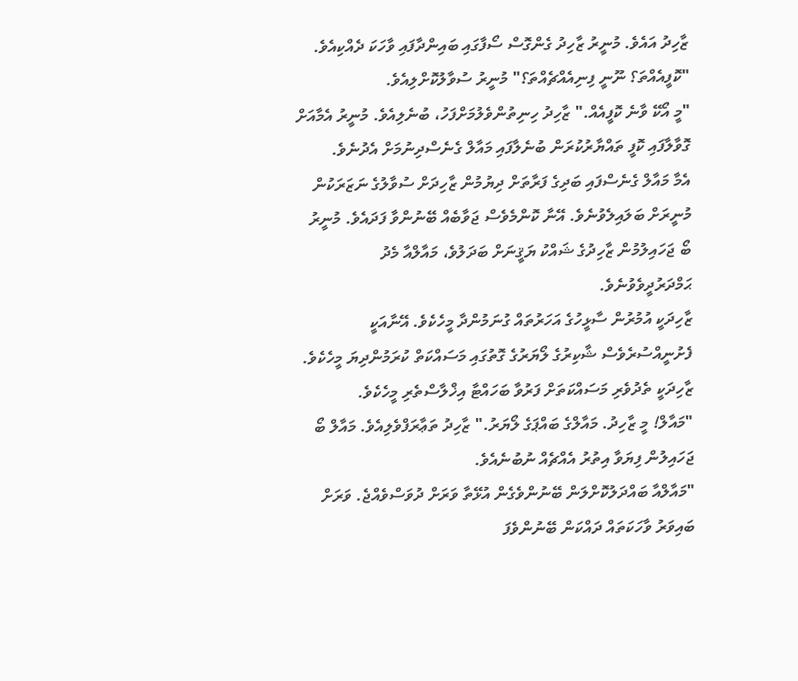ޒާހިދު އައެވެ. މުނީރު ޒާހިދު ގެންގޮސް ސޯފާގައި ބައިންދާފައި ވާހަކަ ދެއްކިއެވެ.
"ކޮފީއެއްތަ؟ ނޫނީ ފިނިއެއްޗެއްތަ؟" މުނީރު ސުވާލުކޮށްލިއެވެ.
"މީ އޯކޭ ވާނެ ކޮފީއެއް." ޒާހިދު ހިނިތުންވެލުމަށްފަހު، ބުނެލިއެވެ. މުނީރު އެމާއަށް ގޮވާލާފައި ކޮފީ ތައްޔާރުކުރަން ބުނެލާފައި މައާލް ގެނެސްދިނުމަށް އެދުނެވެ.
އެމާ މައާލް ގެނެސްފައި ބަދިގެ ފަރާތަށް ދިޔުމުން ޒާހިދަށް ސުވާލުގެ ނަޒަރަކުން މުނީރަށް ބަލައިލެވުނެވެ. އޭނާ ކޮންމެވެސް ޖަވާބެއް ބޭނުންވާ ފަދައެވެ. މުނީރު ބޯ ޖަހައިލުމުން ޒާހިދުގެ ޝައްކު ޔަޤީނަށް ބަދަލުވެ، މައާލްއާ މެދު ޙަމްދަރުދީވެވުނެވެ.
ޒާހިދަކީ އުމުރުން ސާޅީހުގެ އަހަރުތައް ގުނަމުންދާ މީހެކެވެ. އޭނާއަކީ ފެށުނީއްސުރެވެސް ޝާކިރުގެ ލޯޔަރުގެ ގޮތުގައި މަސައްކަތް ކުރަމުންދިޔަ މީހެކެވެ. ޒާހިދަކީ ތެދުވެރި މަސައްކަތަށް ފަރުވާ ބަހައްޓާ އިޚްލާސްތެރި މީހެކެވެ.
"މައާލް! މީ ޒާހިދު. މައާލްގެ ބައްޕަގެ ލޯޔަރު." ޒާހިދު ތަޢާރަފްވެލިއެވެ. މައާލް ބޯ ޖަހައިލުން ފިޔަވާ އިތުރު އެއްޗެއް ނުބުނެއެވެ.
"މައާލްއާ ބައްދަލުކޮށްލަން ބޭނުންވެގެން އުޅޭތާ ވަރަށް ދުވަސްވެއްޖެ. ވަރަށް ބައިވަރު ވާހަކަތައް ދައްކަން ބޭނުންވެފަ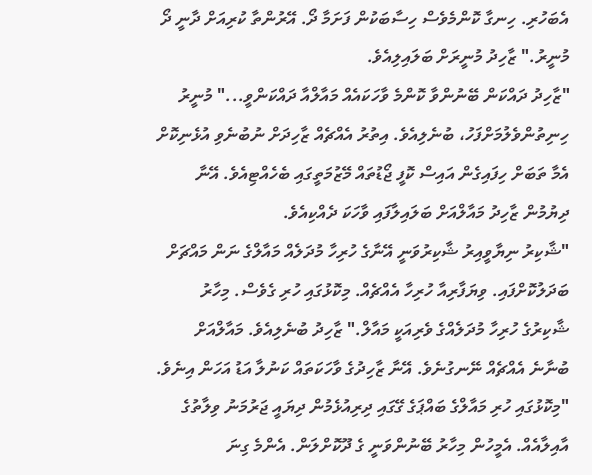އެބަހުރި. ހިނގާ ކޮންމެވެސް ހިސާބަކުން ފަށަމާ ދޯ. އޭރުންތާ ކުރިއަށް ދާނީ ދޯ މުނީރު." ޒާހިދު މުނީރަށް ބަލައިލިއެވެ.
"ޒާހިދު ދައްކަން ބޭނުންވާ ކޮންމެ ވާހަކައެއް މައާލްއާ ދައްކަންވީ..." މުނީރު ހިނިތުންވެލުމަށްފަހު، ބުނެލިއެވެ. އިތުރު އެއްޗެއް ޒާހިދަށް ނުބުނެވި އުޅެނިކޮށް އެމާ ތަބަށް ހިފައިގެން އައިސް ކޮފީ ޖޯޑުތައް މޭޒުމަތީގައި ބެހެއްޓިއެވެ. އޭނާ ދިޔުމުން ޒާހިދު މައާލްއަށް ބަލައިލާފައި ވާހަކަ ދެއްކިއެވެ.
"ޝާކިރު ނިޔާވީއިރު ޝާކިރުވަނީ އޭނާގެ ހުރިހާ މުދަލެއް މައާލްގެ ނަން މައްޗަށް ބަދަލުކޮށްފައި. ވިޔަފާރިއާ ހުރިހާ އެއްޗެއް. މިކޮޅުގައި ހުރި ގެވެސް. މިހާރު ޝާކިރުގެ ހުރިހާ މުދަލެއްގެ ވެރިއަކީ މައާލް." ޒާހިދު ބުނެލިއެވެ. މައާލްއަށް ބުނާނެ އެއްޗެއް ނޭނގުނެވެ. އޭނާ ޒާހިދުގެ ވާހަކަތައް ކަނުލާ އަޑު އަހަން އިނެވެ.
"މިކޮޅުގައި ހުރި މައާލްގެ ބައްޕަގެ ގޭގައި ދިރިއުޅެމުން ދިޔައީ ޖަރުމަނު ވިލާތުގެ އާއިލާއެއް. އެމީހުން މިހާރު ބޭނުންވަނީ ގެ ދޫކޮށްލަން. އެންމެ ގިނަ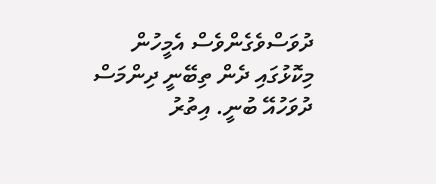ދުވަސްވެގެންވެސް އެމީހުން މިކޮޅުގައި ދެން ތިބޭނީ ދިންމަސް ދުވަހުއޭ ބުނީ. އިތުރު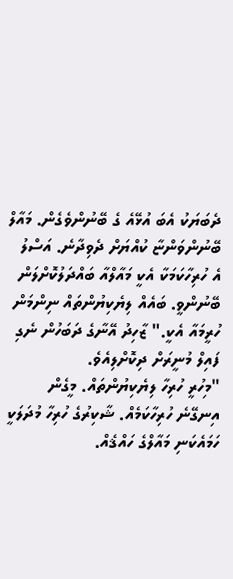ދެބަޔަކު އެބަ އުޅޭއެ ގެ ބޭނުންވެގެން. މައާލް ބޭނުންވަންޏާ ކުއްޔަށް ދެވިދާނެ. އަސްލު އެ ހުރިހާކަމަކާ އެކީ މައާލްއާ ބައްދަލުކޮށްލަން ބޭނުންވީ. ބައެއް ލިޔެކިޔުންތައް ނިންމަން ހުރީމައާ އެކީ." ޒާހިދު އޭނާގެ ދަބަހުން ނެގި ފައިލް މުނީރަށް ދިކޮށްލިއެވެ.
"މިހުރީ ހުރިހާ ލިޔެކިޔުންތައް. މީގެން އިނގޭނެ ހުރިހާކަމެއް. ޝާކިރުގެ ހުރިހާ މުދަލަކީ ހަމައެކަނި މައާލްގެ ހައްޤެއް.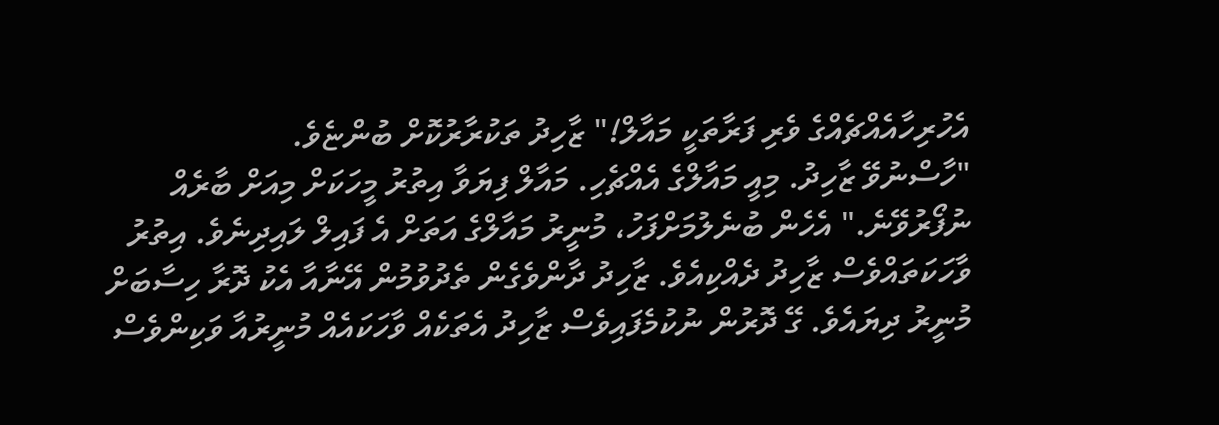އެހުރިހާއެއްޗެއްގެ ވެރި ފަރާތަކީ މައާލް!" ޒާހިދު ތަކުރާރުކޮށް ބުންޏެވެ.
"ހާސްނުވޭ ޒާހިދު. މިއީ މައާލްގެ އެއްޗެހި. މައާލް ފިޔަވާ އިތުރު މީހަކަށް މިއަށް ބާރެއް ނުފޯރުވޭނެ." އެހެން ބުނެލުމަށްފަހު، މުނީރު މައާލްގެ އަތަށް އެ ފައިލް ލައިދިނެވެ. އިތުރު ވާހަކަތައްވެސް ޒާހިދު ދެއްކިއެވެ. ޒާހިދު ދާންވެގެން ތެދުވުމުން އޭނާއާ އެކު ދޮރާ ހިސާބަށް މުނީރު ދިޔައެވެ. ގޭ ދޮރުން ނުކުމެފައިވެސް ޒާހިދު އެތަކެއް ވާހަކައެއް މުނީރުއާ ވަކިންވެސް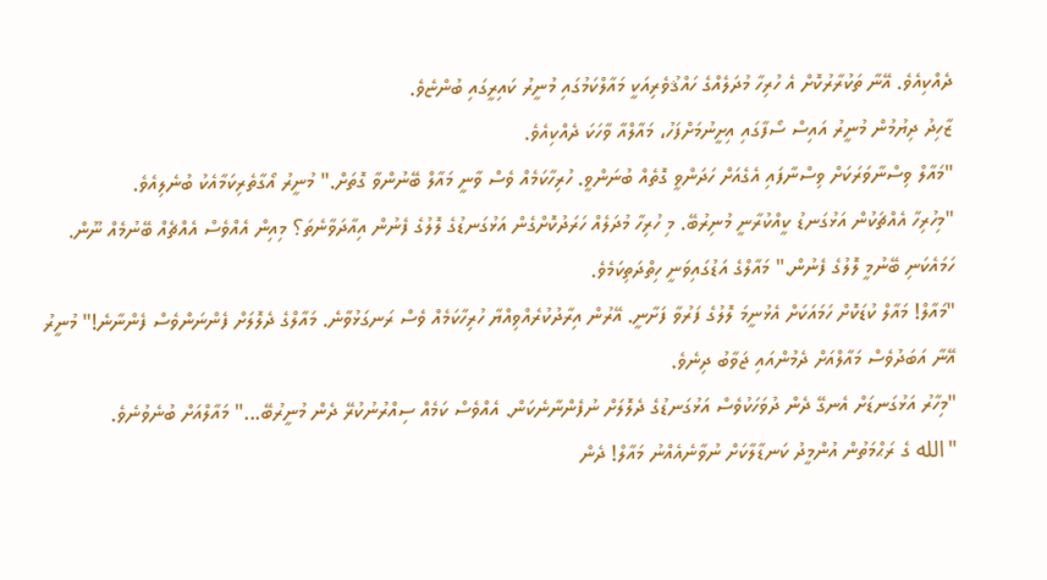ދެއްކިއެވެ. އޭނާ ތަކުރާރުކޮށް އެ ހުރިހާ މުދަލެއްގެ ހައްޤުވެރިއަކީ މައާލްކަމުގައި މުނީރު ކައިރީގައި ބުންޏެވެ.
ޒާހިދު ދިޔުމުން މުނީރު އައިސް ސޯފާގައި އިށީނުމަށްފަހު، މައާލްއާ ވާހަކަ ދެއްކިއެވެ.
"މައާލް ވިސްނާވަރަކަށް ވިސްނާފައި އެގެއަށް ހަދަންވީ ގޮތެއް ބުނަންވީ. ހުރިހާކަމެއް ވެސް ވާނީ މައާލް ބޭނުންވާ ގޮތަށް." މުނީރު އޯގާތެރިކަމާއެކު ބުނެލިއެވެ.
"މިހުރިހާ އެއްޗަކުން އަޅުގަނޑު ކީއްކުރާނީ މުނިރުބޭ. މި ހުރިހާ މުދަލެއް ހަރަދުކޮށްގެން އަޅުގަނޑުގެ ލޮލުގެ ފެނުން އިއާދަވާނެތަ؟ މިއިން އެއްވެސް އެއްޗެއް ބޭނުމެއް ނޫން. ހަމައެކަނި ބޭނުމީ ލޮލުގެ ފެނުން." މައާލްގެ އަޑުގައިވަނީ ހިތްދަތިކަމެވެ.
"މައާލް! މައާލް ކުޑަކޮށް ހަމައަކަށް އެޅުނީމަ ލޮލުގެ ފަރުވާ ފަށާނީ. އޭރުން އިރާދުކުރެއްވިއްޔާ ހުރިހާކަމެއް ވެސް ރަނގަޅުވާނެ. މައާލްގެ ދެލޮލަށް ފެންނަންވެސް ފެންނާނެ!" މުނީރު އޭނާ އަބަދުވެސް މައާލްއަށް ދެމުންއައި ޖަވާބު ދިނެވެ.
"މިހާރު އަޅުގަނޑަށް އެނގޭ ދެން ދުވަހަކުވެސް އަޅުގަނޑުގެ ދެލޮލަށް ނުފެންނާނެކަން. އެއްވެސް ކަމެއް ސިއްރުނުކުރޭ ދެން މުނީރުބޭ..." މައާލްއަށް ބުނެވުނެވެ.
"الله ގެ ރަޙްމަތުން އުންމީދު ކަނޑާލާކަށް ނުވާނެއެއްނު މައާލް! ދެން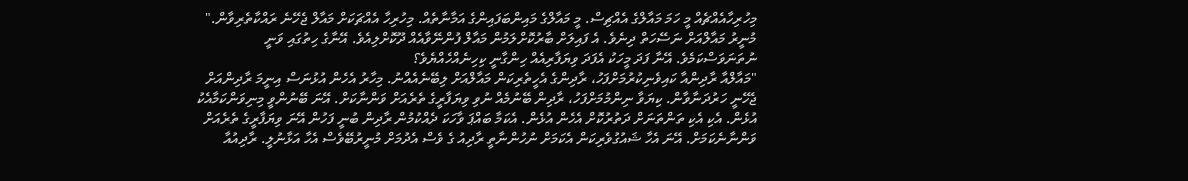މިހުރިހާއެއްޗެއް މީ ހަމަ މައާލްގެ އެއްޗިސް. މީ މައާލްގެ މައިންބަފައިންގެ އަމާނާތެއް. މިހުރިހާ އެއްޗަކަށް މައާލް ޖެހޭނެ ރައްކާތެރިވާން." މުނީރު މައާލްއަށް ނަސޭހަތް ދިނެވެ. އެ ފައިލަށް ބާރުކޮށްލަމުން މައާލް ފުންނޭވާއެއް ދޫކޮށްލިއެވެ. އޭނާގެ ހިތުގައި ވަނީ ނުތަނަވަސްކަމެވެ. އޭނާ ފަދަ މީހަކު އެފަދަ ވިޔަފާރިއެއް ހިންގާނީ ކިހިނެއްހެއްޔެވެ؟
"މައާލްއާ ރާދިންއާ ކައިވެނިކުރުމަށްފަހު، ރާދިންގެ އެހީތެރިކަން މައާލްއަށް ލިބޭނެއެއްނު. މިހާރު އެހެން އުޅުނަސް އިނީމަ ރާދިންއަށް ޖެހޭނީ ހަރުދަނާވާން. ކިޔަވާ ނިންމުމަށްފަހު، ރާދިން ބޭނުމެއް ނުވި ވިޔަފާރީގެ ތެރެއަށް ވަންނާކަށް. އޭނަ ބޭނުންވީ މިނިވަންކަމާއެކު އުޅެން. އެކި އެކި ތަންތަނަށް ދަތުރުކޮށް އެހެން އުޅެން. އެކަމާ ބައްޕަ ވާހަކަ ދެއްކުމުން ރާދިން ބުނީ ފަހުން އޭނަ ވިޔަފާރީގެ ތެރެއަށް ވަންނާނެކަމަށް. އޭނަ އެހާ ޝައުގުވެރިކަން އެކަމަށް ނުހުންނާތީ ރާދިއު ގެ ވެސް އެދުމަށް މުނީރުބޭވެސް އެހާ އަޅާނުލީ. ރާދިއުއާ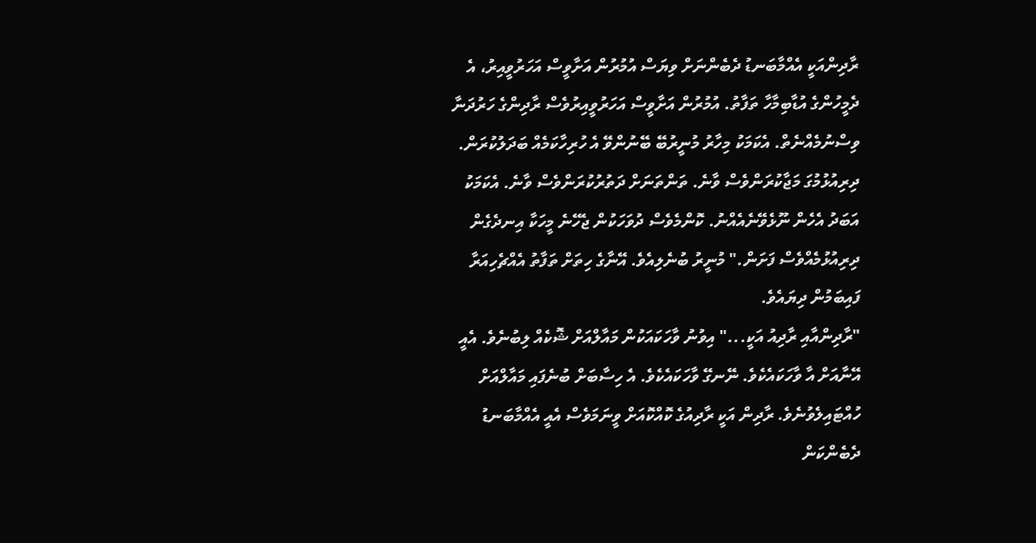ރާދިންއަކީ އެއްމާބަނޑު ދެބެންނަށް ވިޔަސް އުމުރުން އަށާވީސް އަހަރުވީއިރު، އެ ދެމީހުންގެ އުޑާބިމާހާ ތަފާތު. އުމުރުން އަށާވީސް އަހަރުވީއިރުވެސް ރާދިންގެ ހަރުދަނާ ވިސްނުމެއްނެތް. އެކަމަކު މިހާރު މުނީރުބޭ ބޭނުންވޭ އެ ހުރިހާކަމެއް ބަދަލުކުރަން. ދިރިއުޅުމުގަ މަޖާކުރަންވެސް ވާނެ. ތަންތަނަށް ދަތުރުކުރަންވެސް ވާނެ. އެކަމަކު އަބަދު އެހެން ނޫޅެވޭނެއެއްނު. ކޮންމެވެސް ދުވަހަކުން ޖެހޭނެ މީހަކާ އިނދެގެން ދިރިއުޅުމެއްވެސް ފަށަން." މުނީރު ބުނެލިއެވެ. އޭނާގެ ހިތަށް ތަފާތު އެއްޗެހިއަރާ ފައިބަމުން ދިޔައެވެ.
"ރާދިންއާއި ރާދިއު އަކީ..." އިވުނު ވާހަކައަކުން މައާލްއަށް ޝޮކެއް ލިބުނެވެ. އެއީ އޭނާއަށް އާ ވާހަކައެކެވެ. ނޭނގޭ ވާހަކައެކެވެ. އެ ހިސާބަށް ބުނެފައި މައާލްއަށް ހުއްޓައިލެވުނެވެ. ރާދިން އަކީ ރާދިއުގެ ކޮއްކޮއަށް ވީނަމަވެސް އެއީ އެއްމާބަނޑު ދެބެންކަން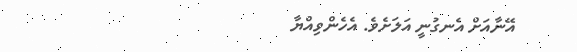އޭނާއަށް އެނގުނީ އަލަށެވެ. އެހެންވިއްޔާ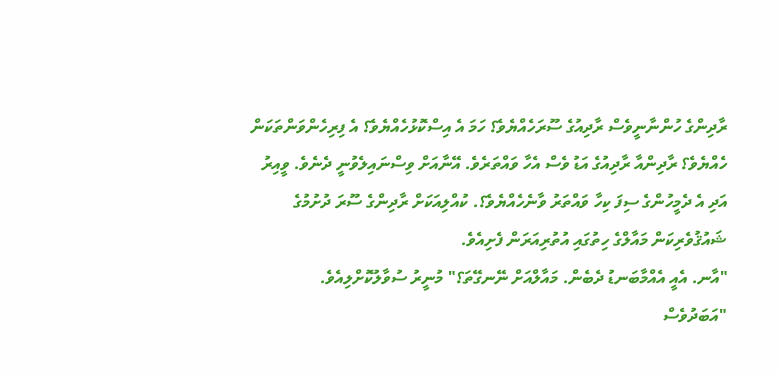ރާދިންގެ ހުންނާނީވެސް ރާދިއުގެ ސޫރަހެއްޔެވެ؟ ހަމަ އެ އިސްކޮޅުހެއްޔެވެ؟ އެ ފިރިހެންވަންތަކަން ހެއްޔެވެ؟ ރާދިންއާ ރާދިއުގެ އަޑު ވެސް އެހާ ވައްތަރެވެ. އޭނާއަށް ވިސްނައިލެވުނީ ދެނެވެ. ވީއިރު އަދި އެ ދެމީހުންގެ ސިފަ ކިހާ ވައްތަރު ވާނެހެއްޔެވެ؟. ކުއްލިއަކަށް ރާދިންގެ ސޫރަ ދުށުމުގެ ޝައުޤުވެރިކަން މައާލްގެ ހިތުގައި އުތުރިއަރަން ފެށިއެވެ.
"އާނ. އެއީ އެއްމާބަނޑު ދެބެން. މައާލްއަށް ނޭނގޭތަ؟" މުނީރު ސުވާލުކޮށްލިއެވެ.
"އަބަދުވެސް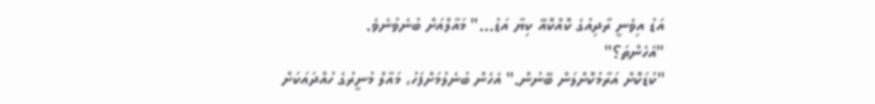އަޑު އިވެނީ ރާދިއުގެ ކޮއްކޮއޭ ކިޔާ އަޑު..." މައާލްއަށް ބުނެވުނެވެ.
"އެހެންތަ؟"
"ކުޑަކޮށް އަރާމުކޮށްލަން ބޭނުން." އެހެން ބުނެލުމަށްފަހު، މައާލް މުނީރުގެ ހުއްދައަކަށް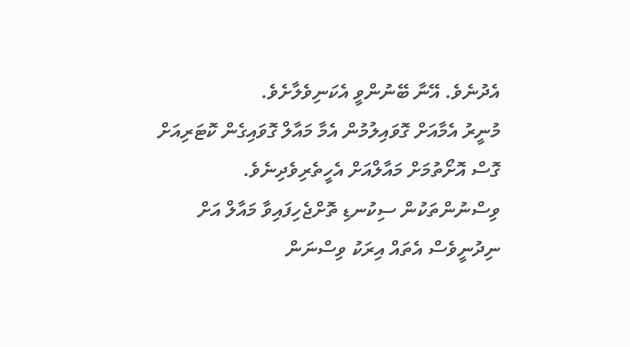އެދުނެވެ. އޭނާ ބޭނުންވީ އެކަނިވެލާށެވެ.
މުނީރު އެމާއަށް ގޮވައިލުމުން އެމާ މައާލް ގޮވައިގެން ކޮޓަރިއަށް ގޮސް އޮށޯތުމަށް މައާލްއަށް އެހީތެރިވެދިނެވެ. ވިސްނުންތަކުން ސިކުނޑި ތޮށްޖެހިފައިވާ މައާލް އަށް ނިދުނީވެސް އެތައް އިރަކު ވިސްނަން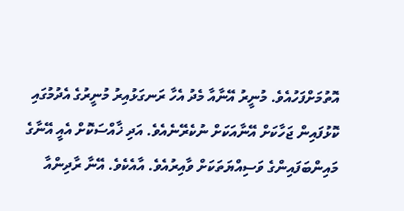އޮތުމަށްފަހުއެވެ. މުނީރު އޭނާއާ މެދު އެހާ ރަނގަޅުއިރު މުނީރުގެ އެދުމުގައި ކޮޅުފައިން ޖަހާކަށް އޭނާއަކަށް ނުކެރޭނެއެވެ. އަދި ޚާއްސަކޮށް އެއީ އޭނާގެ މައިންބަފައިންގެ ވަސިއްޔަތަކަށް ވާއިރުއެވެ. އާއެކެވެ. އޭނާ ރާދިންއާ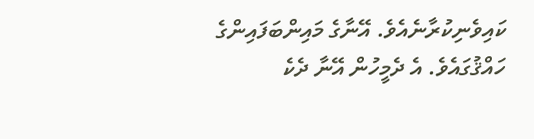ކައިވެނިކުރާނެއެވެ. އޭނާގެ މައިންބަފައިންގެ ހައްޤުގައެވެ. އެ ދެމީހުން އޭނާ ދެކެ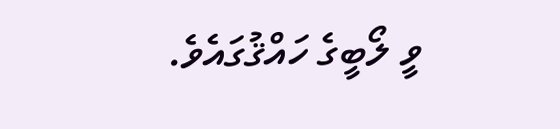ވީ ލޯބީގެ ހައްޤުގައެވެ.